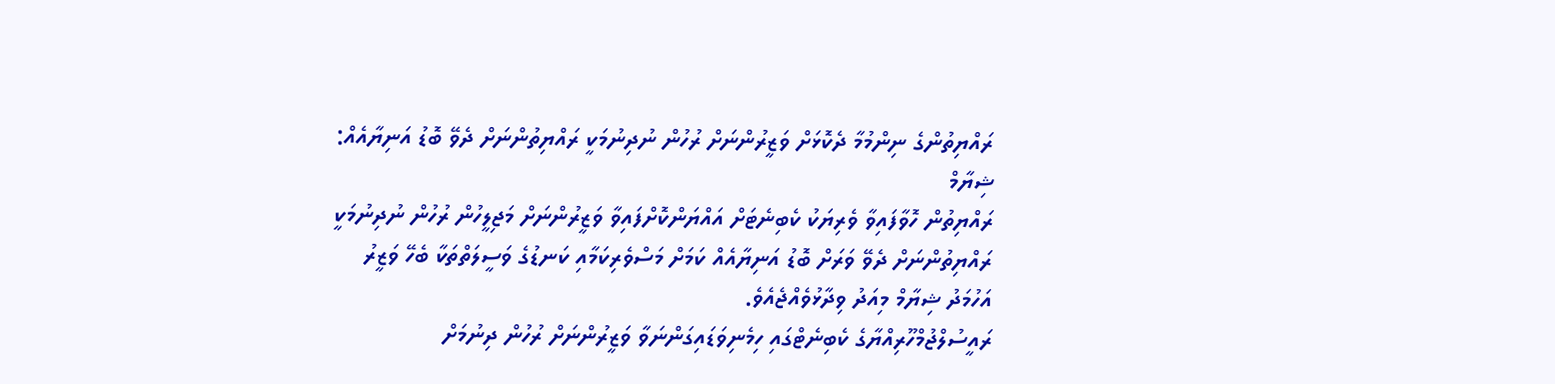ރައްޔިތުންގެ ނިންމުމާ ދެކޮޅަށް ވަޒީރުންނަށް ރުހުން ނުދިނުމަކީ ރައްޔިތުންނަށް ދެވޭ ބޮޑު އަނިޔާއެއް: ޝިޔާމް
ރައްޔިތުން ހޮވާފައިވާ ވެރިޔަކު ކެބިނެޓަށް އައްޔަންކޮށްފައިވާ ވަޒީރުންނަށް މަޖިލީހުން ރުހުން ނުދިނުމަކީ ރައްޔިތުންނަށް ދެވޭ ވަރަށް ބޮޑު އަނިޔާއެއް ކަމަށް މަސްވެރިކަމާއި ކަނޑުގެ ވަސީލަތްތަކާ ބެހޭ ވަޒީރު އަހުމަދު ޝިޔާމް މިއަދު ވިދާޅުވެއްޖެއެވެ.
ރައީސުލްޖުމްހޫރިއްޔާގެ ކެބިނެޓްގައި ހިމެނިވަޑައިގަންނަވާ ވަޒީރުންނަށް ރުހުން ދިނުމަށް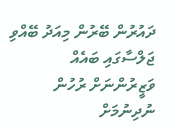ދައުރުން ބޭރުން މިއަދު ބޭއްވި ޖަލްސާގައި ބައެއް ވަޒީރުންނަށް ރުހުން ނުދިނުމަށް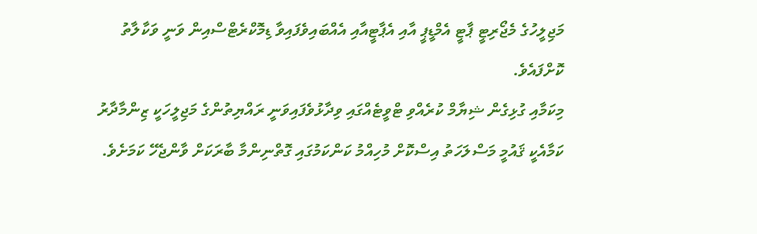މަޖިލީހުގެ މެޖޯރިޓީ ޕާޓީ އެމްޑީޕީ އާއި އެޕާޓީއާއި އެއްބައިވެފައިވާ ޑިމޮކްރެޓްސްއިން ވަނީ ވަކާލާތު ކޮށްފައެވެ.
މިކަމާއި ގުޅިގެން ޝިޔާމް ކުރެއްވި ޓްވީޓެއްގައި ވިދާޅުވެފައިވަނީ ރައްޔިތުންގެ މަޖިލީހަކީ ޒިންމާދާރު ކަމާއެކީ ޤައުމީ މަސްލަހަތު އިސްކޮށް މުހިއްމު ކަންކަމުގައި ގޮތްނިންމާ ބާރަކަށް ވާންޖެހޭ ކަމަށެވެ.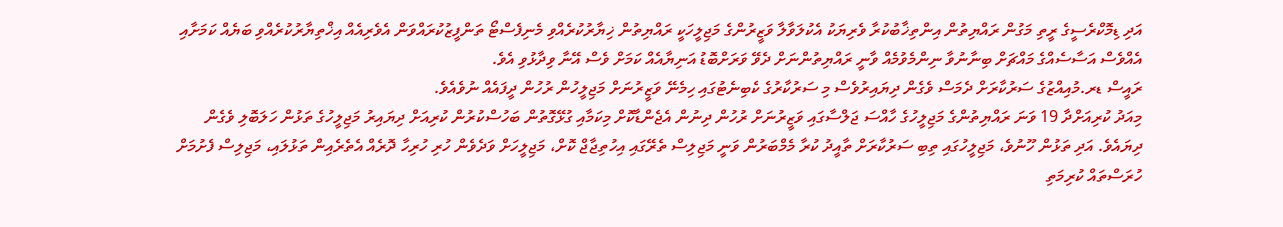އަދި ޑިމޮކްރެސީގެ ރީތި މަގުން ރައްޔިތުން އިންތިޚާބުކުރާ ވެރިޔަކު އެކުލަވާލާ ވަޒީރުންގެ މަޖިލީހަކީ ރައްޔިތުން ޚިޔާރުކުރެއްވި މެނިފެސްޓޯ ތަންފީޒުކުރައްވަން އެވެރިއެއް އިޚްތިޔާރުކުރެއްވި ބަޔެއް ކަމަށާއި އެއްވެސް އަސާސެއްގެ މައްޗަށް ބިނާނުވާ ނިންމެވުމެއް ވާނީ ރައްޔިތުންނަށް ދެވޭ ވަރަށްބޮޑު އަނިޔާއެއް ކަމަށް ވެސް އޭނާ ވިދާޅުވި އެވެ.
ރައީސް ޑރ.މުއިއްޒުގެ ސަރުކާރަށް ދެމަސް ވެގެން ދިޔައިރުވެސް މި ސަރުކާރުގެ ކެބިނެޓުގައި ހިމެނޭ ވަޒީރުނަށް މަޖިލީހުން ރުހުން ދީފައެއް ނުވެއެވެ.
މިއަދު ކުރިއަށްދާ 19 ވަނަ ރައްޔިތުންގެ މަޖިލީހުގެ ހާއްސަ ޖަލްސާގައި ވަޒީރުނަށް ރުހުން ދިނުން އެޖެންޑާކޮށް މިކަމާއި ގުޅޭގޮތުން ބަހުސްކުރުން ކުރިއަށް ދިޔައިރު މަޖިލީހުގެ ތަޅުން ހަލަބޮލި ވެގެން ދިޔައެވެ. އަދި ތަޅުން ހޫނުވެ، މަޖިލީހުގައި ތިބި ސަރުކާރަށް ތާއީދު ކުރާ މެމްބަރުން ވަނީ މަޖިލިސް ތެރޭގައި އިހުތިޖާޖް ކޮށް، މަޖިލީހަށް ވަދެވެން ހުރި ހުރިހާ ދޮރެއް އެތެރެއިން ތަޅުލައި، މަޖިލިސް ފެށުމަށް ހުރަސްތައް ކުރިމަތި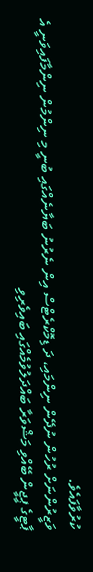ކުރުވާފައެވެ.
ވަޒީރުންނަށް ރުހުން ނުދޭން ނިންމައި، ދަ ޑިމޮކްރެޓްސް އިން ނެރުނު ބަޔާނެއްގައި ބުނީ މި ނިންމުން ނިންމާފައިވަނީ އެ ޕާޓީގެ ޕީޖީން ބޭއްވި މަޝްވަރާ ބައްދަލުވުމެއްގައި ބައިވެރިވި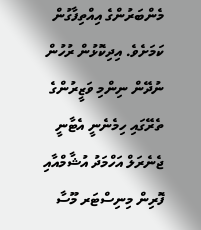މެންބަރުންގެ އިއްތިފާގުން ކަމަށެވެ. އިދިކޮޅުން ރުހުން ނުދޭން ނިންމި ވަޒީރުންގެ ތެރޭގައި ހިމެނެނީ އެޓާނީ ޖެނެރަލް އަހްމަދު އުޝާމްއާއި ފޮރިން މިނިސްޓަރ މޫސާ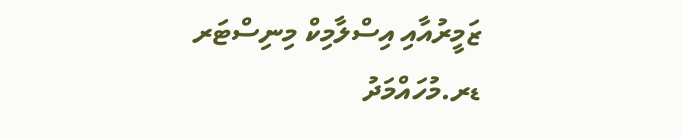ޒަމީރުއާއި އިސްލާމިކް މިނިސްޓަރ ޑރ.މުހައްމަދު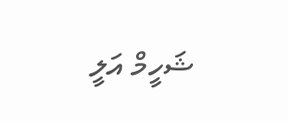ޝަހީމް އަލީ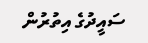ސައީދުގެ އިތުރުން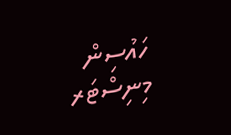ހައުސިން މިނިސްޓަރ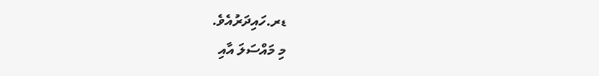ޑރ.ހައިދަރުއެވެ.
މި މައްސަލަ އާއި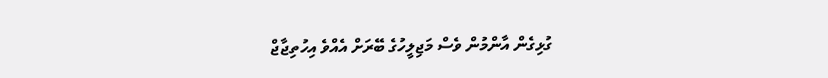ގުޅިގެން އާންމުން ވެސް މަޖިލީހުގެ ބޭރަށް އެއްވެ އިހުތިޖާޖް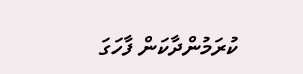ކުރަމުންދާކަން ފާހަގަ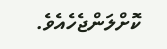ކޮށްލަންޖެހެއެވެ.